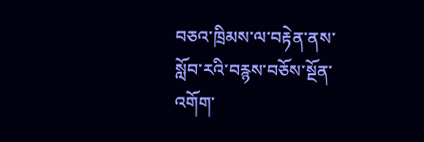བཅའ་ཁྲིམས་ལ་བརྟེན་ནས་སློབ་རའི་བརྙས་བཅོས་སྔོན་འགོག་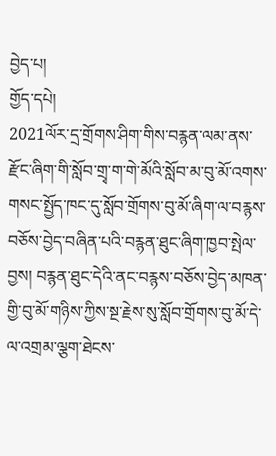བྱེད་པ།
གྱོད་དཔེ།
2021ལོར་དྲ་གྲོགས་ཤིག་གིས་བརྙན་ལམ་ནས་རྫོང་ཞིག་གི་སློབ་གྲྭ་ག་གེ་མོའི་སློབ་མ་བུ་མོ་འགས་གསང་སྤྱོད་ཁང་དུ་སློབ་གྲོགས་བུ་མོ་ཞིག་ལ་བརྙས་བཅོས་བྱེད་བཞིན་པའི་བརྙན་ཐུང་ཞིག་ཁྱབ་སྤེལ་བྱས། བརྙན་ཐུང་དེའི་ནང་བརྙས་བཅོས་བྱེད་མཁན་གྱི་བུ་མོ་གཉིས་ཀྱིས་སྔ་རྗེས་སུ་སློབ་གྲོགས་བུ་མོ་དེ་ལ་འགྲམ་ལྕག་ཐེངས་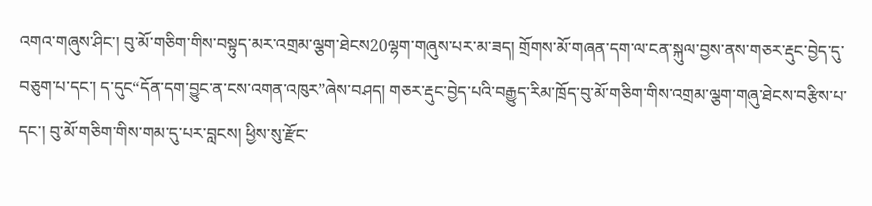འགའ་གཞུས་ཤིང་། བུ་མོ་གཅིག་གིས་བསྟུད་མར་འགྲམ་ལྕག་ཐེངས20ལྷག་གཞུས་པར་མ་ཟད། གྲོགས་མོ་གཞན་དག་ལ་ངན་སྐུལ་བྱས་ནས་གཅར་རྡུང་བྱེད་དུ་བཅུག་པ་དང་། ད་དུང“དོན་དག་བྱུང་ན་ངས་འགན་འཁུར”ཞེས་བཤད། གཅར་རྡུང་བྱེད་པའི་བརྒྱུད་རིམ་ཁྲོད་བུ་མོ་གཅིག་གིས་འགྲམ་ལྕག་གཞུ་ཐེངས་བརྩིས་པ་དང་། བུ་མོ་གཅིག་གིས་གམ་དུ་པར་བླངས། ཕྱིས་སུ་རྫོང་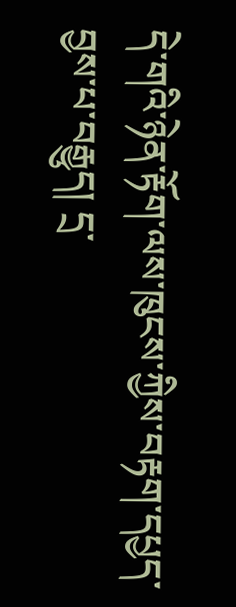དེ་གའི་ཉེན་རྟོག་ལས་ཁུངས་ཀྱིས་བརྟག་དཔྱད་བྱས་པ་བརྒྱུད། དྲ་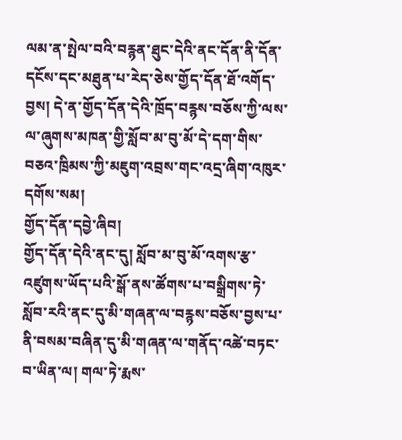ལམ་ན་སྤེལ་བའི་བརྙན་ཐུང་དེའི་ནང་དོན་ནི་དོན་དངོས་དང་མཐུན་པ་རེད་ཅེས་གྱོད་དོན་ཐོ་འགོད་བྱས། དེ་ན་གྱོད་དོན་དེའི་ཁྲོད་བརྙས་བཅོས་ཀྱི་ལས་ལ་ཞུགས་མཁན་གྱི་སློབ་མ་བུ་མོ་དེ་དག་གིས་བཅའ་ཁྲིམས་ཀྱི་མཇུག་འབྲས་གང་འདྲ་ཞིག་འཁུར་དགོས་སམ།
གྱོད་དོན་དབྱེ་ཞིབ།
གྱོད་དོན་དེའི་ནང་དུ། སློབ་མ་བུ་མོ་འགས་རྩ་འཛུགས་ཡོད་པའི་སྒོ་ནས་ཚོགས་པ་བསྒྲིགས་ཏེ་སློབ་རའི་ནང་དུ་མི་གཞན་ལ་བརྙས་བཅོས་བྱས་པ་ནི་བསམ་བཞིན་དུ་མི་གཞན་ལ་གནོད་འཚེ་བཏང་བ་ཡིན་ལ། གལ་ཏེ་རྨས་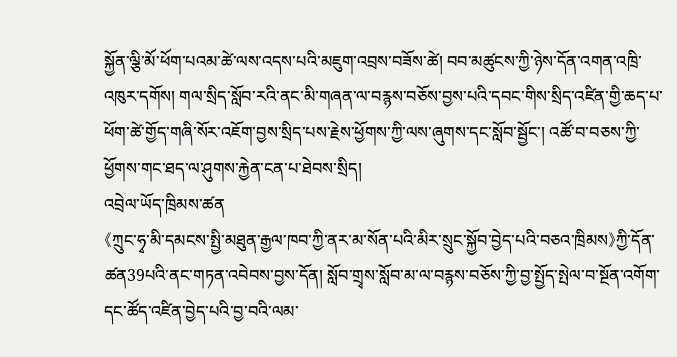སྐྱོན་ལྕི་མོ་ཕོག་པའམ་ཚེ་ལས་འདས་པའི་མཇུག་འབྲས་བཟོས་ཚེ། བབ་མཚུངས་ཀྱི་ཉེས་དོན་འགན་འཁྲི་འཁུར་དགོས། གལ་སྲིད་སློབ་རའི་ནང་མི་གཞན་ལ་བརྙས་བཅོས་བྱས་པའི་དབང་གིས་སྲིད་འཛིན་གྱི་ཆད་པ་ཕོག་ཚེ་གྱོད་གཞི་སོར་འཇོག་བྱས་སྲིད་པས་རྗེས་ཕྱོགས་ཀྱི་ལས་ཞུགས་དང་སློབ་སྦྱོང་། འཚོ་བ་བཅས་ཀྱི་ཕྱོགས་གང་ཐད་ལ་ཤུགས་རྐྱེན་ངན་པ་ཐེབས་སྲིད།
འབྲེལ་ཡོད་ཁྲིམས་ཚན
《ཀྲུང་ཧྭ་མི་དམངས་སྤྱི་མཐུན་རྒྱལ་ཁབ་ཀྱི་ནར་མ་སོན་པའི་མིར་སྲུང་སྐྱོབ་བྱེད་པའི་བཅའ་ཁྲིམས》ཀྱི་དོན་ཚན39པའི་ནང་གཏན་འབེབས་བྱས་དོན། སློབ་གྲྭས་སློབ་མ་ལ་བརྙས་བཅོས་ཀྱི་བྱ་སྤྱོད་སྤེལ་བ་སྔོན་འགོག་དང་ཚོད་འཛིན་བྱེད་པའི་བྱ་བའི་ལམ་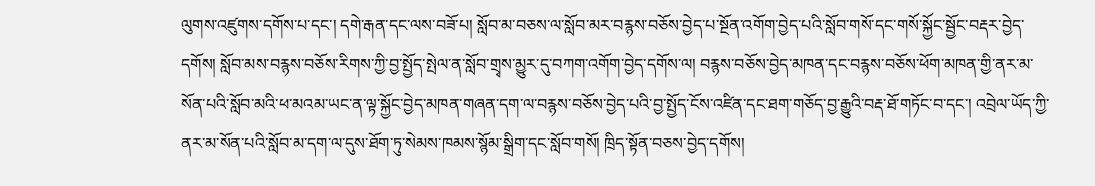ལུགས་འཛུགས་དགོས་པ་དང་། དགེ་རྒན་དང་ལས་བཟོ་པ། སློབ་མ་བཅས་ལ་སློབ་མར་བརྙས་བཅོས་བྱེད་པ་སྔོན་འགོག་བྱེད་པའི་སློབ་གསོ་དང་གསོ་སྐྱོང་སྦྱོང་བརྡར་བྱེད་དགོས། སློབ་མས་བརྙས་བཅོས་རིགས་ཀྱི་བྱ་སྤྱོད་སྤེལ་ན་སློབ་གྲྭས་མྱུར་དུ་བཀག་འགོག་བྱེད་དགོས་ལ། བརྙས་བཅོས་བྱེད་མཁན་དང་བརྙས་བཅོས་ཕོག་མཁན་གྱི་ནར་མ་སོན་པའི་སློབ་མའི་ཕ་མའམ་ཡང་ན་ལྟ་སྐྱོང་བྱེད་མཁན་གཞན་དག་ལ་བརྙས་བཅོས་བྱེད་པའི་བྱ་སྤྱོད་ངོས་འཛིན་དང་ཐག་གཅོད་བྱ་རྒྱུའི་བརྡ་ཐོ་གཏོང་བ་དང་། འབྲེལ་ཡོད་ཀྱི་ནར་མ་སོན་པའི་སློབ་མ་དག་ལ་དུས་ཐོག་ཏུ་སེམས་ཁམས་སྙོམ་སྒྲིག་དང་སློབ་གསོ། ཁྲིད་སྟོན་བཅས་བྱེད་དགོས།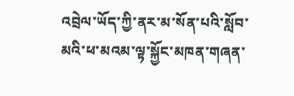འབྲེལ་ཡོད་ཀྱི་ནར་མ་སོན་པའི་སློབ་མའི་ཕ་མའམ་ལྟ་སྐྱོང་མཁན་གཞན་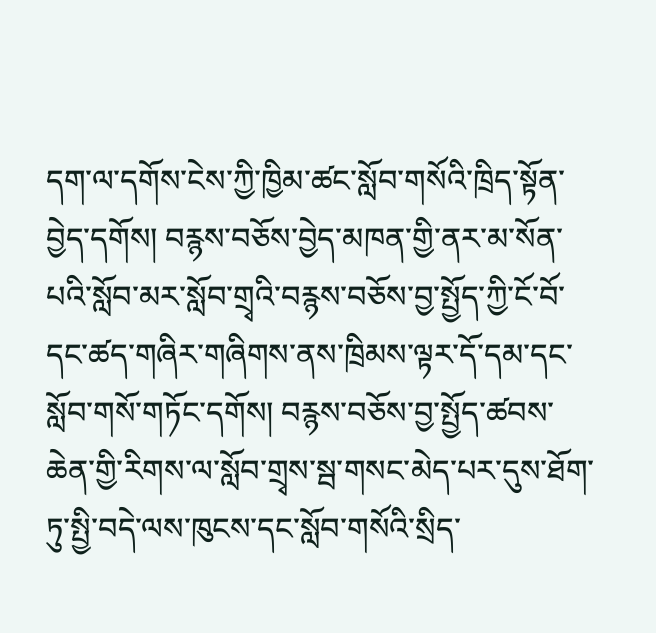དག་ལ་དགོས་ངེས་ཀྱི་ཁྱིམ་ཚང་སློབ་གསོའི་ཁྲིད་སྟོན་བྱེད་དགོས། བརྙས་བཅོས་བྱེད་མཁན་གྱི་ནར་མ་སོན་པའི་སློབ་མར་སློབ་གྲྭའི་བརྙས་བཅོས་བྱ་སྤྱོད་ཀྱི་ངོ་བོ་དང་ཚད་གཞིར་གཞིགས་ནས་ཁྲིམས་ལྟར་དོ་དམ་དང་སློབ་གསོ་གཏོང་དགོས། བརྙས་བཅོས་བྱ་སྤྱོད་ཚབས་ཆེན་གྱི་རིགས་ལ་སློབ་གྲྭས་སྦ་གསང་མེད་པར་དུས་ཐོག་ཏུ་སྤྱི་བདེ་ལས་ཁུངས་དང་སློབ་གསོའི་སྲིད་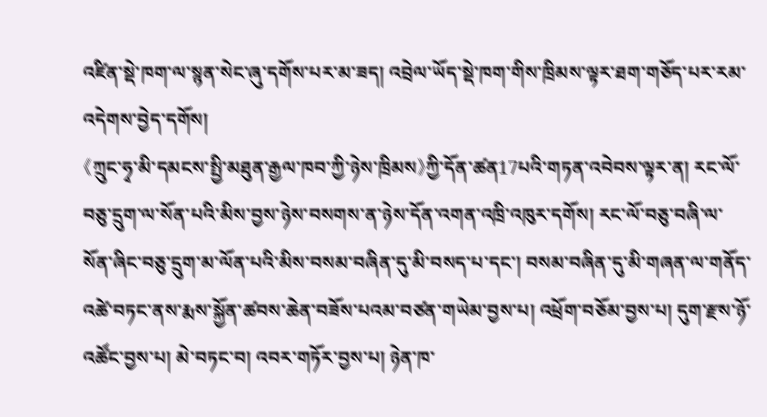འཛིན་སྡེ་ཁག་ལ་སྙན་སེང་ཞུ་དགོས་པར་མ་ཟད། འབྲེལ་ཡོད་སྡེ་ཁག་གིས་ཁྲིམས་ལྟར་ཐག་གཅོད་པར་རམ་འདེགས་བྱེད་དགོས།
《ཀྲུང་ཧྭ་མི་དམངས་སྤྱི་མཐུན་རྒྱལ་ཁབ་ཀྱི་ཉེས་ཁྲིམས》ཀྱི་དོན་ཚན17པའི་གཏན་འབེབས་ལྟར་ན། རང་ལོ་བཅུ་དྲུག་ལ་སོན་པའི་མིས་བྱས་ཉེས་བསགས་ན་ཉེས་དོན་འགན་འཁྲི་འཁུར་དགོས། རང་ལོ་བཅུ་བཞི་ལ་སོན་ཞིང་བཅུ་དྲུག་མ་ལོན་པའི་མིས་བསམ་བཞིན་དུ་མི་བསད་པ་དང་། བསམ་བཞིན་དུ་མི་གཞན་ལ་གནོད་འཚེ་བཏང་ནས་རྨས་སྐྱོན་ཚབས་ཆེན་བཟོས་པའམ་བཙན་གཡེམ་བྱས་པ། འཕྲོག་བཅོམ་བྱས་པ། དུག་རྫས་ཉོ་འཚོང་བྱས་པ། མེ་བཏང་བ། འབར་གཏོར་བྱས་པ། ཉེན་ཁ་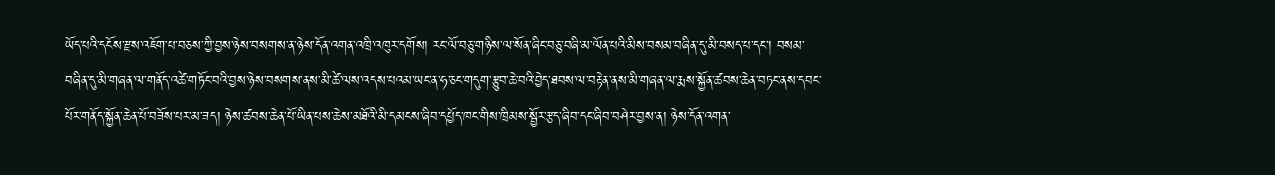ཡོད་པའི་དངོས་རྫས་འཇོག་པ་བཅས་ཀྱི་བྱས་ཉེས་བསགས་ན་ཉེས་དོན་འགན་འཁྲི་འཁུར་དགོས། རང་ལོ་བཅུ་གཉིས་ལ་སོན་ཞིང་བཅུ་བཞི་མ་ལོན་པའི་མིས་བསམ་བཞིན་དུ་མི་བསད་པ་དང་། བསམ་བཞིན་དུ་མི་གཞན་ལ་གནོད་འཚེ་གཏོང་བའི་བྱས་ཉེས་བསགས་ནས་མི་ཚེ་ལས་འདས་པའམ་ཡང་ན་ཧ་ཅང་གདུག་རྩུབ་ཆེ་བའི་བྱེད་ཐབས་ལ་བརྟེན་ནས་མི་གཞན་ལ་རྨས་སྐྱོན་ཚབས་ཆེན་བཏང་ནས་དབང་པོར་གནོད་སྐྱོན་ཆེན་པོ་བཟོས་པར་མ་ཟད། ཉེས་ཚབས་ཆེན་པོ་ཡིན་པས་ཆེས་མཐོའི་མི་དམངས་ཞིབ་དཔྱོད་ཁང་གིས་ཁྲིམས་སྦྱོར་རྩད་ཞིབ་དང་ཞིབ་བཤེར་བྱས་ན། ཉེས་དོན་འགན་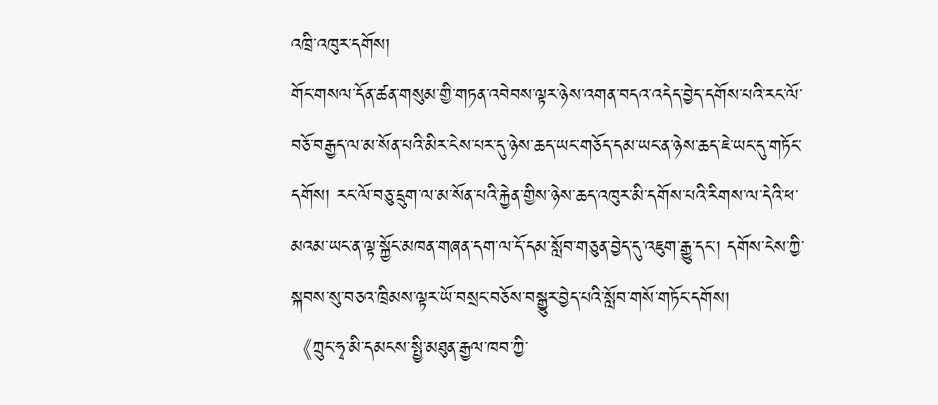འཁྲི་འཁུར་དགོས།
གོང་གསལ་དོན་ཚན་གསུམ་གྱི་གཏན་འབེབས་ལྟར་ཉེས་འགན་བདའ་འདེད་བྱེད་དགོས་པའི་རང་ལོ་བཅོ་བརྒྱད་ལ་མ་སོན་པའི་མིར་ངེས་པར་དུ་ཉེས་ཆད་ཡང་གཅོད་དམ་ཡང་ན་ཉེས་ཆད་ཇེ་ཡང་དུ་གཏོང་དགོས། རང་ལོ་བཅུ་དྲུག་ལ་མ་སོན་པའི་རྐྱེན་གྱིས་ཉེས་ཆད་འཁུར་མི་དགོས་པའི་རིགས་ལ་དེའི་ཕ་མའམ་ཡང་ན་ལྟ་སྐྱོང་མཁན་གཞན་དག་ལ་དོ་དམ་སློབ་གཅུན་བྱེད་དུ་འཇུག་རྒྱུ་དང་། དགོས་ངེས་ཀྱི་སྐབས་སུ་བཅའ་ཁྲིམས་ལྟར་ཡོ་བསྲང་བཅོས་བསྒྱུར་བྱེད་པའི་སློབ་གསོ་གཏོང་དགོས།
《ཀྲུང་ཧྭ་མི་དམངས་སྤྱི་མཐུན་རྒྱལ་ཁབ་ཀྱི་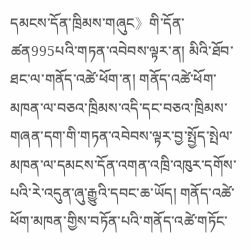དམངས་དོན་ཁྲིམས་གཞུང》གི་དོན་ཚན995པའི་གཏན་འབེབས་ལྟར་ན། མིའི་ཐོབ་ཐང་ལ་གནོད་འཚེ་ཕོག་ན། གནོད་འཚེ་ཕོག་མཁན་ལ་བཅའ་ཁྲིམས་འདི་དང་བཅའ་ཁྲིམས་གཞན་དག་གི་གཏན་འབེབས་ལྟར་བྱ་སྤྱོད་སྤེལ་མཁན་ལ་དམངས་དོན་འགན་འཁྲི་འཁུར་དགོས་པའི་རེ་འདུན་ཞུ་རྒྱུའི་དབང་ཆ་ཡོད། གནོད་འཚེ་ཕོག་མཁན་གྱིས་བཏོན་པའི་གནོད་འཚེ་གཏོང་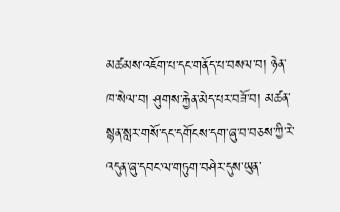མཚམས་འཇོག་པ་དང་གནོད་པ་བསལ་བ། ཉེན་ཁ་སེལ་བ། ཤུགས་རྐྱེན་མེད་པར་བཟོ་བ། མཚན་སྙན་སླར་གསོ་དང་དགོངས་དག་ཞུ་བ་བཅས་ཀྱི་རེ་འདུན་ཞུ་དབང་ལ་གཏུག་བཤེར་དུས་ཡུན་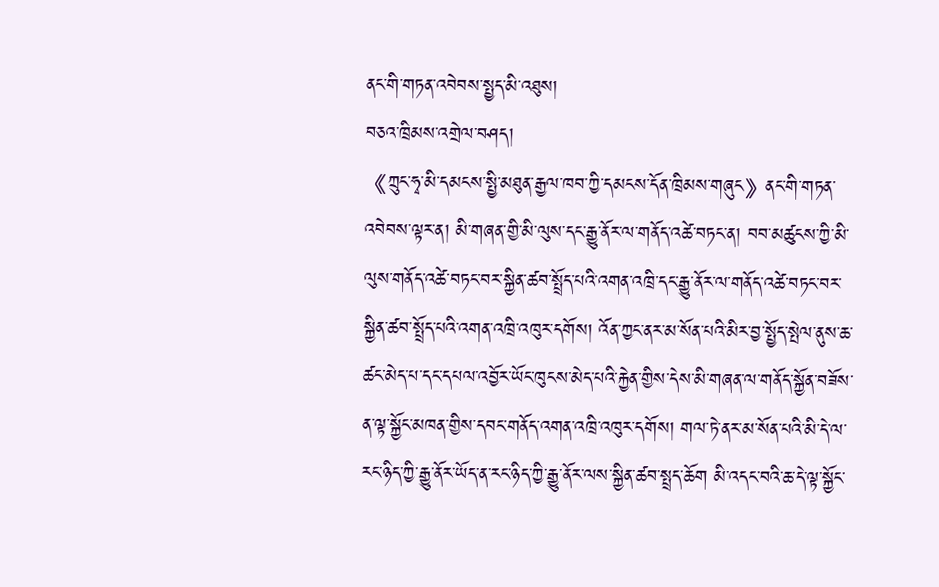ནང་གི་གཏན་འབེབས་སྤྱད་མི་འཐུས།
བཅའ་ཁྲིམས་འགྲེལ་བཤད།
《ཀྲུང་ཧྭ་མི་དམངས་སྤྱི་མཐུན་རྒྱལ་ཁབ་ཀྱི་དམངས་དོན་ཁྲིམས་གཞུང》ནང་གི་གཏན་འབེབས་ལྟར་ན། མི་གཞན་གྱི་མི་ལུས་དང་རྒྱུ་ནོར་ལ་གནོད་འཚེ་བཏང་ན། བབ་མཚུངས་ཀྱི་མི་ལུས་གནོད་འཚེ་བཏང་བར་སྐྱིན་ཚབ་སྤྲོད་པའི་འགན་འཁྲི་དང་རྒྱུ་ནོར་ལ་གནོད་འཚེ་བཏང་བར་སྐྱིན་ཚབ་སྤྲོད་པའི་འགན་འཁྲི་འཁུར་དགོས། འོན་ཀྱང་ནར་མ་སོན་པའི་མིར་བྱ་སྤྱོད་སྤེལ་ནུས་ཆ་ཚང་མེད་པ་དང་དཔལ་འབྱོར་ཡོང་ཁུངས་མེད་པའི་རྐྱེན་གྱིས་དེས་མི་གཞན་ལ་གནོད་སྐྱོན་བཟོས་ན་ལྟ་སྐྱོང་མཁན་གྱིས་དབང་གནོད་འགན་འཁྲི་འཁུར་དགོས། གལ་ཏེ་ནར་མ་སོན་པའི་མི་དེ་ལ་རང་ཉིད་ཀྱི་རྒྱུ་ནོར་ཡོད་ན་རང་ཉིད་ཀྱི་རྒྱུ་ནོར་ལས་སྐྱིན་ཚབ་སྤྲད་ཆོག མི་འདང་བའི་ཆ་དེ་ལྟ་སྐྱོང་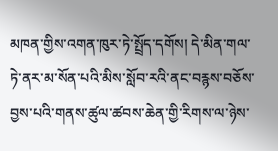མཁན་གྱིས་འགན་ཁུར་ཏེ་སྤྲོད་དགོས། དེ་མིན་གལ་ཏེ་ནར་མ་སོན་པའི་མིས་སློབ་རའི་ནང་བརྙས་བཅོས་བྱས་པའི་གནས་ཚུལ་ཚབས་ཆེན་གྱི་རིགས་ལ་ཉེས་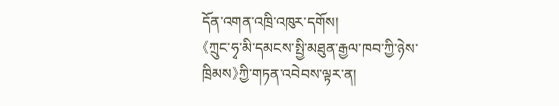དོན་འགན་འཁྲི་འཁུར་དགོས།
《ཀྲུང་ཧྭ་མི་དམངས་སྤྱི་མཐུན་རྒྱལ་ཁབ་ཀྱི་ཉེས་ཁྲིམས》ཀྱི་གཏན་འབེབས་ལྟར་ན།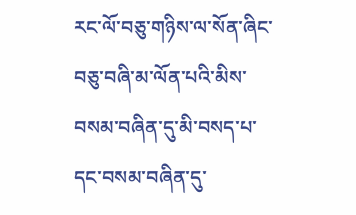རང་ལོ་བཅུ་གཉིས་ལ་སོན་ཞིང་བཅུ་བཞི་མ་ལོན་པའི་མིས་བསམ་བཞིན་དུ་མི་བསད་པ་དང་བསམ་བཞིན་དུ་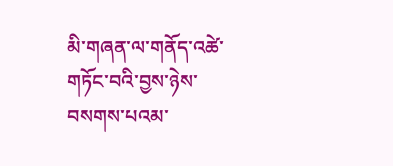མི་གཞན་ལ་གནོད་འཚེ་གཏོང་བའི་བྱས་ཉེས་བསགས་པའམ་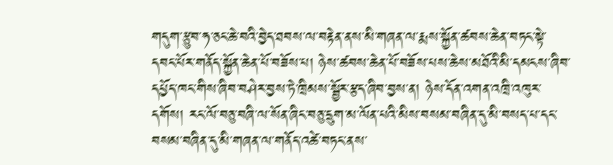གདུག་རྩུབ་ཧ་ཅང་ཆེ་བའི་བྱེད་ཐབས་ལ་བརྟེན་ནས་མི་གཞན་ལ་རྨས་སྐྱོན་ཚབས་ཆེན་བཏང་སྟེ་དབང་པོར་གནོད་སྐྱོན་ཆེན་པོ་བཟོས་པ། ཉེས་ཚབས་ཆེན་པོ་བཟོས་པས་ཆེས་མཐོའི་མི་དམངས་ཞིབ་དཔྱོད་ཁང་གིས་ཞིབ་བཤེར་བྱས་ཏེ་ཁྲིམས་སྦྱོར་རྩད་ཞིབ་བྱས་ན། ཉེས་དོན་འགན་འཁྲི་འཁུར་དགོས། རང་ལོ་བཅུ་བཞི་ལ་སོན་ཞིང་བཅུ་དྲུག་མ་ལོན་པའི་མིས་བསམ་བཞིན་དུ་མི་བསད་པ་དང་བསམ་བཞིན་དུ་མི་གཞན་ལ་གནོད་འཚེ་བཏང་ནས་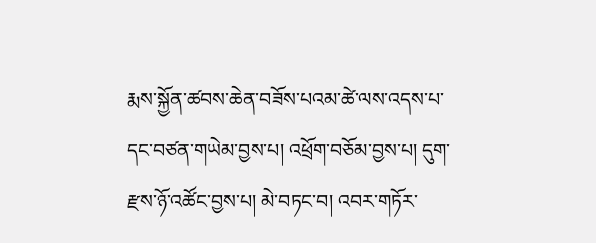རྨས་སྐྱོན་ཚབས་ཆེན་བཟོས་པའམ་ཚེ་ལས་འདས་པ་དང་བཙན་གཡེམ་བྱས་པ། འཕྲོག་བཅོམ་བྱས་པ། དུག་རྫས་ཉོ་འཚོང་བྱས་པ། མེ་བཏང་བ། འབར་གཏོར་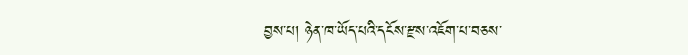བྱས་པ། ཉེན་ཁ་ཡོད་པའི་དངོས་རྫས་འཇོག་པ་བཅས་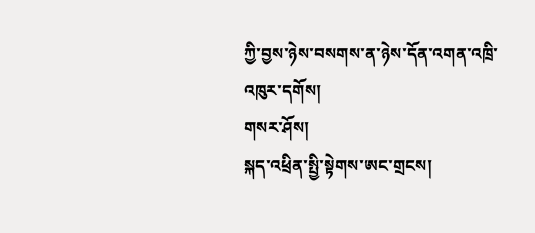ཀྱི་བྱས་ཉེས་བསགས་ན་ཉེས་དོན་འགན་འཁྲི་འཁུར་དགོས།
གསར་ཤོས།
སྐད་འཕྲིན་སྤྱི་སྟེགས་ཨང་གྲངས།